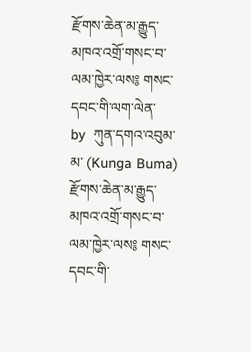རྫོགས་ཆེན་མ་རྒྱུད་མཁའ་འགྲོ་གསང་བ་ལམ་ཁྱེར་ལས༔ གསང་དབང་གི་ལག་ལེན་
by  ཀུན་དགའ་འབུམ་མ་ (Kunga Buma)
རྫོགས་ཆེན་མ་རྒྱུད་མཁའ་འགྲོ་གསང་བ་ལམ་ཁྱེར་ལས༔ གསང་དབང་གི་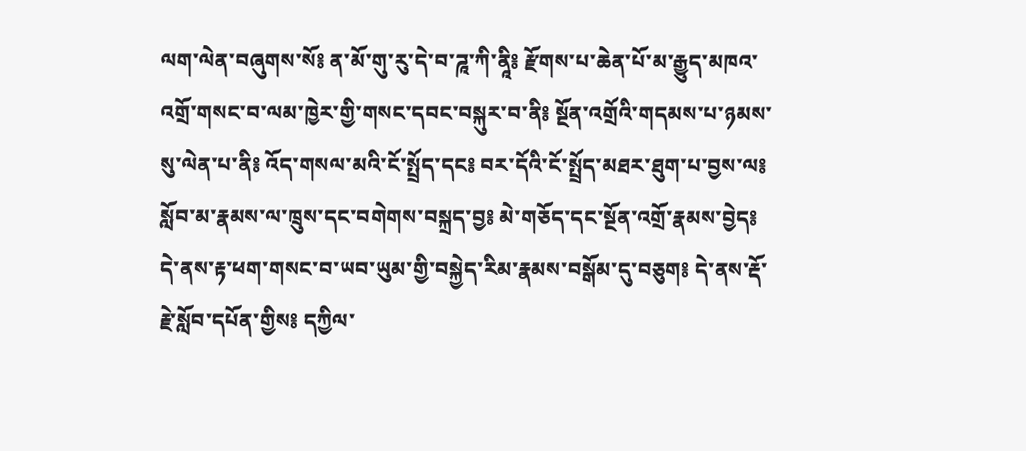ལག་ལེན་བཞུགས་སོ༔ ན་མོ་གུ་རུ་དེ་བ་ཌཱ་ཀི་ནཱི༔ རྫོགས་པ་ཆེན་པོ་མ་རྒྱུད་མཁའ་འགྲོ་གསང་བ་ལམ་ཁྱེར་གྱི་གསང་དབང་བསྐུར་བ་ནི༔ སྔོན་འགྲོའི་གདམས་པ་ཉམས་སུ་ལེན་པ་ནི༔ འོད་གསལ་མའི་ངོ་སྤྲོད་དང༔ བར་དོའི་ངོ་སྤྲོད་མཐར་ཐུག་པ་བྱས་ལ༔ སློབ་མ་རྣམས་ལ་ཁྲུས་དང་བགེགས་བསྐྲད་བྱ༔ མེ་གཅོད་དང་སྔོན་འགྲོ་རྣམས་བྱེད༔ དེ་ནས་རྟ་ཕག་གསང་བ་ཡབ་ཡུམ་གྱི་བསྐྱེད་རིམ་རྣམས་བསྒོམ་དུ་བཅུག༔ དེ་ནས་རྡོ་རྗེ་སློབ་དཔོན་གྱིས༔ དཀྱིལ་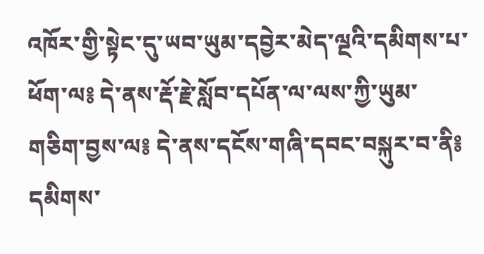འཁོར་གྱི་སྟེང་དུ་ཡབ་ཡུམ་དབྱེར་མེད་ལྔའི་དམིགས་པ་ཕོག་ལ༔ དེ་ནས་རྡོ་རྗེ་སློབ་དཔོན་ལ་ལས་ཀྱི་ཡུམ་གཅིག་བྱས་ལ༔ དེ་ནས་དངོས་གཞི་དབང་བསྐུར་བ་ནི༔ དམིགས་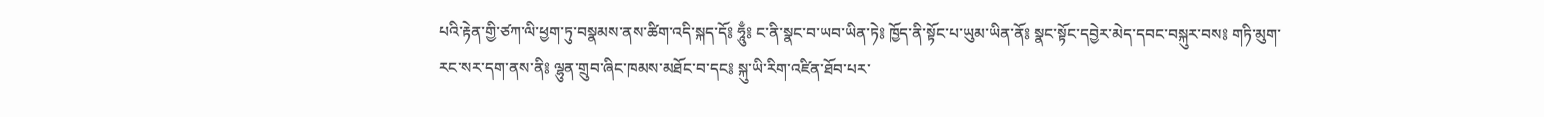པའི་རྟེན་གྱི་ཙཀ་ལི་ཕྱག་ཏུ་བསྣམས་ནས་ཚིག་འདི་སྐད་དོ༔ ཧཱུྃ༔ ང་ནི་སྣང་བ་ཡབ་ཡིན་ཏེ༔ ཁྱོད་ནི་སྟོང་པ་ཡུམ་ཡིན་ནོ༔ སྣང་སྟོང་དབྱེར་མེད་དབང་བསྐུར་བས༔ གཏི་མུག་རང་སར་དག་ནས་ནི༔ ལྷུན་གྲུབ་ཞིང་ཁམས་མཐོང་བ་དང༔ སྐུ་ཡི་རིག་འཛིན་ཐོབ་པར་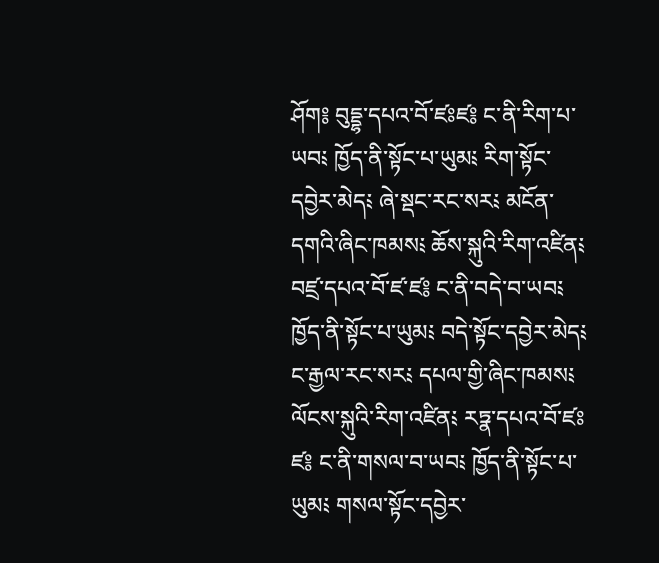ཤོག༔ བུདྡྷ་དཔའ་བོ་ཛཿཛ༔ ང་ནི་རིག་པ་ཡབ༴ ཁྱོད་ནི་སྟོང་པ་ཡུམ༴ རིག་སྟོང་དབྱེར་མེད༴ ཞེ་སྡང་རང་སར༴ མངོན་དགའི་ཞིང་ཁམས༴ ཆོས་སྐུའི་རིག་འཛིན༴ བཛྲ་དཔའ་བོ་ཛ་ཛ༔ ང་ནི་བདེ་བ་ཡབ༴ ཁྱོད་ནི་སྟོང་པ་ཡུམ༴ བདེ་སྟོང་དབྱེར་མེད༴ ང་རྒྱལ་རང་སར༴ དཔལ་གྱི་ཞིང་ཁམས༴ ལོངས་སྐུའི་རིག་འཛིན༴ རཏྣ་དཔའ་བོ་ཛཿཛ༔ ང་ནི་གསལ་བ་ཡབ༴ ཁྱོད་ནི་སྟོང་པ་ཡུམ༴ གསལ་སྟོང་དབྱེར་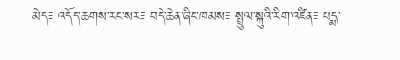མེད༴ འདོད་ཆགས་རང་སར༴ བདེ་ཆེན་ཞིང་ཁམས༴ སྤྲུལ་སྐུའི་རིག་འཛིན༴ པདྨ་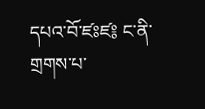དཔའ་བོ་ཛཿཛ༔ ང་ནི་གྲགས་པ་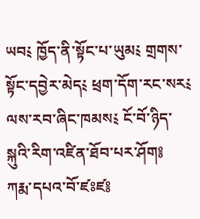ཡབ༴ ཁྱོད་ནི་སྟོང་པ་ཡུམ༴ གྲགས་སྟོང་དབྱེར་མེད༴ ཕྲག་དོག་རང་སར༴ ལས་རབ་ཞིང་ཁམས༴ ངོ་བོ་ཉིད་སྐུའི་རིག་འཛིན་ཐོབ་པར་ཤོག༔ ཀརྨ་དཔའ་བོ་ཛཿཛ༔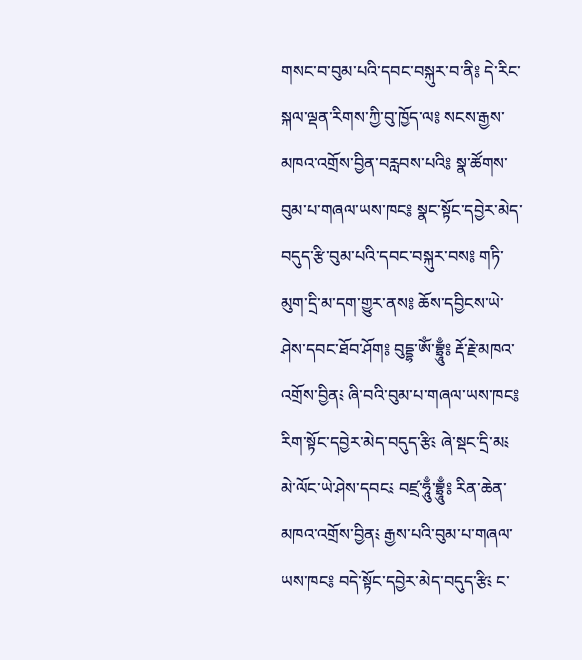གསང་བ་བུམ་པའི་དབང་བསྐུར་བ་ནི༔ དེ་རིང་སྐལ་ལྡན་རིགས་ཀྱི་བུ་ཁྱོད་ལ༔ སངས་རྒྱས་མཁའ་འགྲོས་བྱིན་བརླབས་པའི༔ སྣ་ཚོགས་བུམ་པ་གཞལ་ཡས་ཁང༔ སྣང་སྟོང་དབྱེར་མེད་བདུད་རྩི་བུམ་པའི་དབང་བསྐུར་བས༔ གཏི་མུག་དྲི་མ་དག་གྱུར་ནས༔ ཆོས་དབྱིངས་ཡེ་ཤེས་དབང་ཐོབ་ཤོག༔ བུདྡྷ་ཨོཾ་བྷྲཱུྃ༔ རྡོ་རྗེ་མཁའ་འགྲོས་བྱིན༴ ཞི་བའི་བུམ་པ་གཞལ་ཡས་ཁང༔ རིག་སྟོང་དབྱེར་མེད་བདུད་རྩི༴ ཞེ་སྡང་དྲི་མ༴ མེ་ལོང་ཡེ་ཤེས་དབང༴ བཛྲ་ཧཱུྃ་བྷྲཱུྃ༔ རིན་ཆེན་མཁའ་འགྲོས་བྱིན༴ རྒྱས་པའི་བུམ་པ་གཞལ་ཡས་ཁང༔ བདེ་སྟོང་དབྱེར་མེད་བདུད་རྩི༴ ང་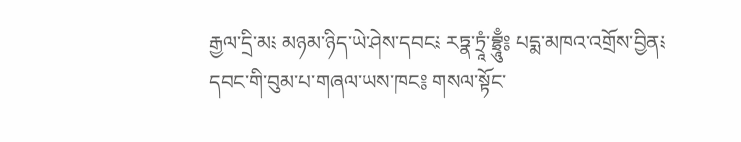རྒྱལ་དྲི་མ༴ མཉམ་ཉིད་ཡེ་ཤེས་དབང༴ རཏྣ་ཏྲཱཾ་བྷྲཱུྃ༔ པདྨ་མཁའ་འགྲོས་བྱིན༴ དབང་གི་བུམ་པ་གཞལ་ཡས་ཁང༔ གསལ་སྟོང་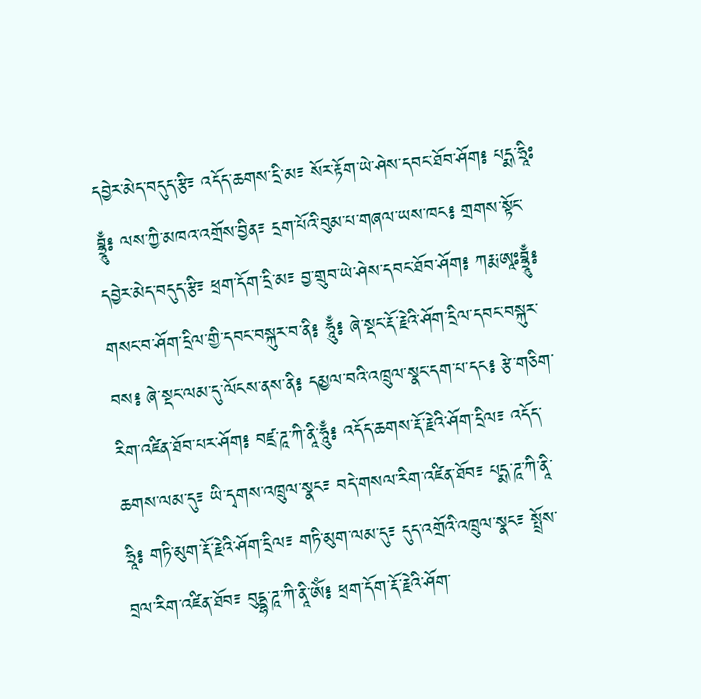དབྱེར་མེད་བདུད་རྩི༴ འདོད་ཆགས་དྲི་མ༴ སོར་རྟོག་ཡེ་ཤེས་དབང་ཐོབ་ཤོག༔ པདྨ་ཧྲཱིཿབྷྲཱུྃ༔ ལས་ཀྱི་མཁའ་འགྲོས་བྱིན༴ དྲག་པོའི་བུམ་པ་གཞལ་ཡས་ཁང༔ གྲགས་སྟོང་དབྱེར་མེད་བདུད་རྩི༴ ཕྲག་དོག་དྲི་མ༴ བྱ་གྲུབ་ཡེ་ཤེས་དབང་ཐོབ་ཤོག༔ ཀརྨ་ཨཱཿབྷྲཱུྃ༔ གསང་བ་ཤོག་དྲིལ་གྱི་དབང་བསྐུར་བ་ནི༔ ཧཱུྃ༔ ཞེ་སྡང་རྡོ་རྗེའི་ཤོག་དྲིལ་དབང་བསྐུར་བས༔ ཞེ་སྡང་ལམ་དུ་ལོངས་ནས་ནི༔ དམྱལ་བའི་འཁྲུལ་སྣང་དག་པ་དང༔ རྩེ་གཅིག་རིག་འཛིན་ཐོབ་པར་ཤོག༔ བཛྲ་ཌཱ་ཀི་ནཱི་ཧཱུྃ༔ འདོད་ཆགས་རྡོ་རྗེའི་ཤོག་དྲིལ༴ འདོད་ཆགས་ལམ་དུ༴ ཡི་དྭགས་འཁྲུལ་སྣང༴ བདེ་གསལ་རིག་འཛིན་ཐོབ༴ པདྨ་ཌཱ་ཀི་ནཱི་ཧྲཱི༔ གཏི་མུག་རྡོ་རྗེའི་ཤོག་དྲིལ༴ གཏི་མུག་ལམ་དུ༴ དུད་འགྲོའི་འཁྲུལ་སྣང༴ སྤྲོས་བྲལ་རིག་འཛིན་ཐོབ༴ བུདྡྷ་ཌཱ་ཀི་ནཱི་ཨོཾ༔ ཕྲག་དོག་རྡོ་རྗེའི་ཤོག་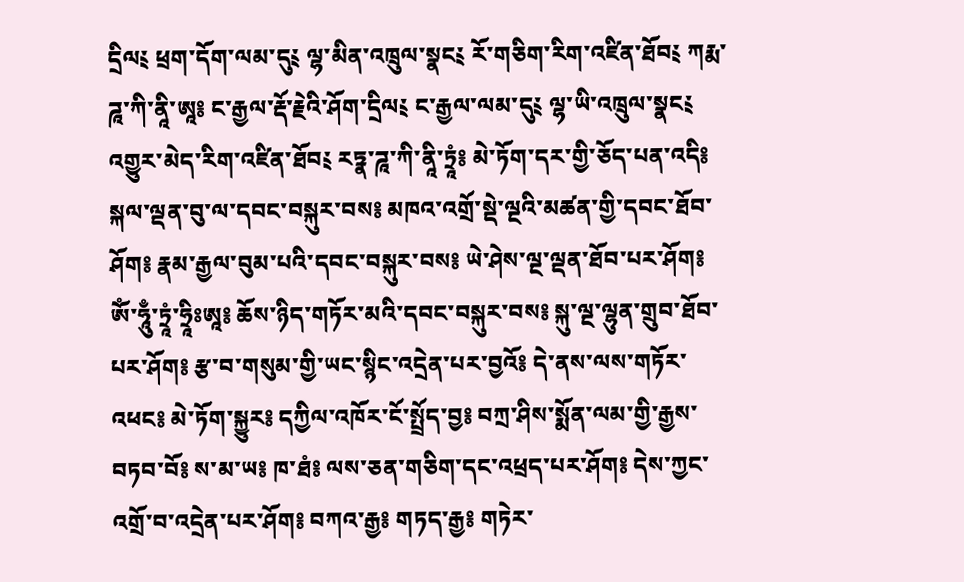དྲིལ༴ ཕྲག་དོག་ལམ་དུ༴ ལྷ་མིན་འཁྲུལ་སྣང༴ རོ་གཅིག་རིག་འཛིན་ཐོབ༴ ཀརྨ་ཌཱ་ཀི་ནཱི་ཨཱ༔ ང་རྒྱལ་རྡོ་རྗེའི་ཤོག་དྲིལ༴ ང་རྒྱལ་ལམ་དུ༴ ལྷ་ཡི་འཁྲུལ་སྣང༴ འགྱུར་མེད་རིག་འཛིན་ཐོབ༴ རཏྣ་ཌཱ་ཀི་ནཱི་ཏྲཱཾ༔ མེ་ཏོག་དར་གྱི་ཅོད་པན་འདི༔ སྐལ་ལྡན་བུ་ལ་དབང་བསྐུར་བས༔ མཁའ་འགྲོ་སྡེ་ལྔའི་མཚན་གྱི་དབང་ཐོབ་ཤོག༔ རྣམ་རྒྱལ་བུམ་པའི་དབང་བསྐུར་བས༔ ཡེ་ཤེས་ལྔ་ལྡན་ཐོབ་པར་ཤོག༔ ཨོཾ་ཧཱུྃ་ཏྲཱཾ་ཧྲཱིཿཨཱ༔ ཆོས་ཉིད་གཏོར་མའི་དབང་བསྐུར་བས༔ སྐུ་ལྔ་ལྷུན་གྲུབ་ཐོབ་པར་ཤོག༔ རྩ་བ་གསུམ་གྱི་ཡང་སྙིང་འདྲེན་པར་བྱའོ༔ དེ་ནས་ལས་གཏོར་འཕང༔ མེ་ཏོག་སྐྱུར༔ དཀྱིལ་འཁོར་ངོ་སྤྲོད་བྱ༔ བཀྲ་ཤིས་སྨོན་ལམ་གྱི་རྒྱས་བཏབ་བོ༔ ས་མ་ཡ༔ ཁ་ཐཾ༔ ལས་ཅན་གཅིག་དང་འཕྲད་པར་ཤོག༔ དེས་ཀྱང་འགྲོ་བ་འདྲེན་པར་ཤོག༔ བཀའ་རྒྱ༔ གཏད་རྒྱ༔ གཏེར་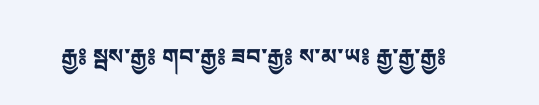རྒྱ༔ སྦས་རྒྱ༔ གབ་རྒྱ༔ ཟབ་རྒྱ༔ ས་མ་ཡ༔ རྒྱ་རྒྱ་རྒྱ༔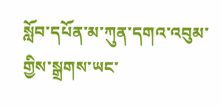སློབ་དཔོན་མ་ཀུན་དགའ་འབུམ་གྱིས་སྒྲགས་ཡང་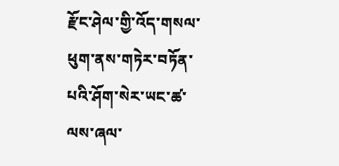རྫོང་ཤེལ་གྱི་འོད་གསལ་ཕུག་ནས་གཏེར་བཏོན་པའི་ཤོག་སེར་ཡང་ཚ་ལས་ཞལ་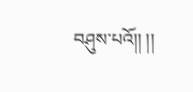བཤུས་པའོ།། །།